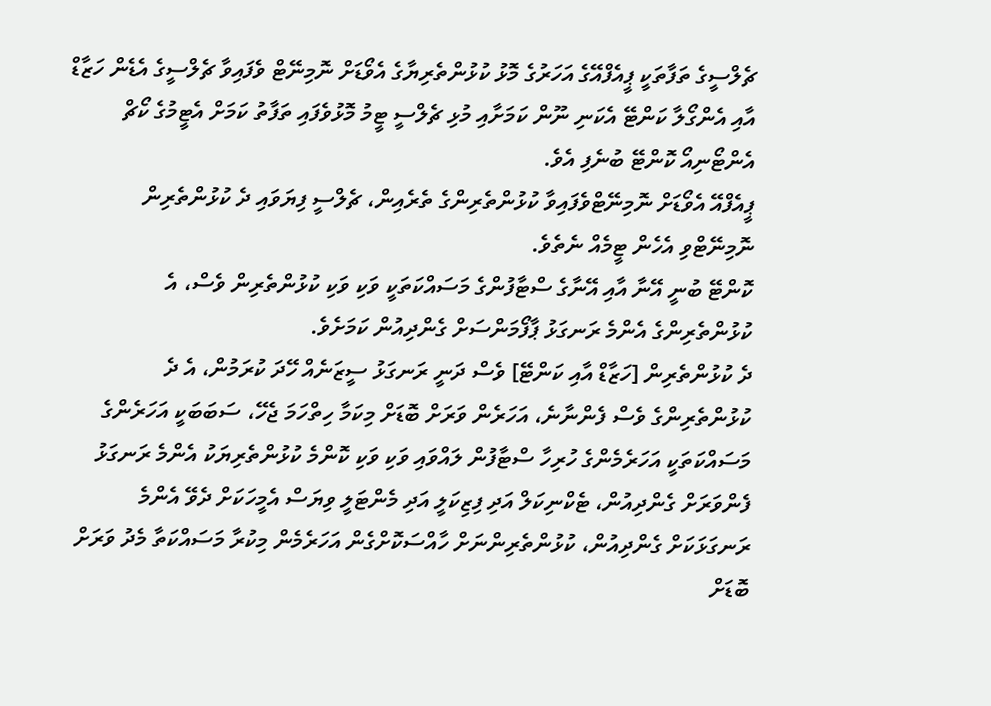ޗެލްސީގެ ތަފާތަކީ ޕީއެފްއޭގެ އަހަރުގެ މޮޅު ކުޅުންތެރިޔާގެ އެވޯޑަށް ނޮމިނޭޓް ވެފައިވާ ޗެލްސީގެ އެޑެން ހަޒާޑް އާއި އެންގޯލާ ކަންޓޭ އެކަނި ނޫން ކަމަށާއި މުޅި ޗެލްސީ ޓީމު މޮޅުވެފައި ތަފާތު ކަމަށް އެޓީމުގެ ކޯޗް އެންޓޯނިއޯ ކޮންޓޭ ބުނެފި އެވެ.
ޕީއެފްއޭ އެވޯޑަށް ނޮމިނޭޓްވެފައިވާ ކުޅުންތެރިންގެ ތެރެއިން، ޗެލްސީ ފިޔަވައި ދެ ކުޅުންތެރިން ނޮމިނޭޓްވި އެހެން ޓީމެއް ނެތެވެ.
ކޮންޓޭ ބުނީ އޭނާ އާއި އޭނާގެ ސްޓާފުންގެ މަސައްކަތަކީ ވަކި ވަކި ކުޅުންތެރިން ވެސް، އެ ކުޅުންތެރިންގެ އެންމެ ރަނގަޅު ޕާފޯމަންސަށް ގެންދިއުން ކަމަށެވެ.
ދެ ކުޅުންތެރިން [ހަޒާޑް އާއި ކަންޓޭ] ވެސް ދަނީ ރަނގަޅު ސީޒަނެއް ހޭދަ ކުރަމުން، އެ ދެ ކުޅުންތެރިންގެ ވެސް ފެންނާނެ، އަހަރެން ވަރަށް ބޮޑަށް މިކަމާ ހިތްހަމަ ޖެހޭ، ސަބަބަކީ އަހަރެންގެ މަސައްކަތަކީ އަހަރެމެންގެ ހުރިހާ ސްޓާފުން ލައްވައި ވަކި ވަކި ކޮންމެ ކުޅުންތެރިޔަކު އެންމެ ރަނގަޅު ފެންވަރަށް ގެންދިއުން، ޓެކްނިކަލް އަދި ފިޒިކަލީ އަދި މެންޓަލީ ވިޔަސް އެމީހަކަށް ދެވޭ އެންމެ ރަނގަޅަކަށް ގެންދިއުން، ކުޅުންތެރިންނަށް ހާއްސަކޮށްގެން އަހަރެމެން މިކުރާ މަސައްކަތާ މެދު ވަރަށް ބޮޑަށް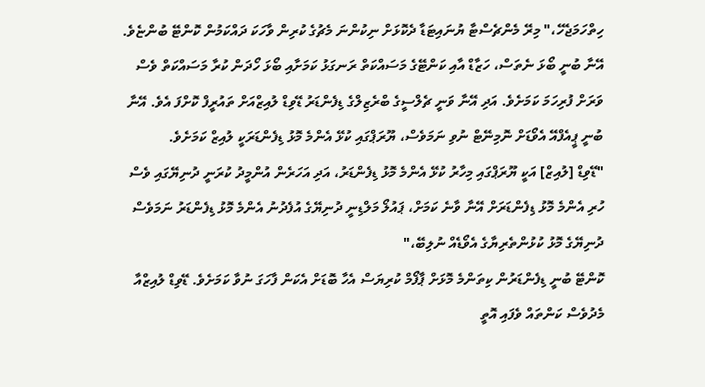ހިތްހަމަޖެހޭ،" މިރޭ މެންޗެސްޓާ ޔުނައިޓަޑާ ދެކޮޅަށް ނިކުންނަ މެޗުގެ ކުރިން ވާހަކަ ދައްކަމުން ކޮންޓޭ ބުންޏެވެ.
އޭނާ ބުނީ ބޯޅަ ނެތަސް، ހަޒާޑް އާއި ކަންޓޭގެ މަސައްކަތް ރަނގަޅު ކަމަށާއި ބޯޅަ ހޯދަން ކުރާ މަސައްކަތް ވެސް ވަރަށް ފުރިހަމަ ކަމަށެވެ. އަދި އޭނާ ވަނީ ޗެލްސީގެ ބްރެޒިލްގެ ޑިފެންޑަރު ޑޭވިޑް ލުއިޒްއަށް ތައުރީފް ކޮށްފަ އެވެ. އޭނާ ބުނީ ޕީއެފްއޭ އެވޯޑަށް ނޮމިނޭޓް ނުވި ނަމަވެސް، ޔޫރަޕްގައި ކުޅޭ އެންމެ މޮޅު ޑިފެންޑަރަކީ ލުއިޒް ކަމަށެވެ.
"ޑޭވިޑް [ލުއިޒް] އަކީ ޔޫރަޕްގައި މިހާރު ކުޅޭ އެންމެ މޮޅު ޑިފެންޑަރު، އަދި އަހަރެން އުންމީދު ކުރަނީ ދުނިޔޭގައި ވެސް ހުރި އެންމެ މޮޅު ޑިފެންޑަރަށް އޭނާ ވާނެ ކަމަށް، ޕައުލޯ މަލްޑިނީ ދުނިޔޭގެ އުފެދުނު އެންމެ މޮޅު ޑިފެންޑަރު ނަމަވެސް ދުނިޔޭގެ މޮޅު ކުޅުންތެރިޔާގެ އެވޯޑެއް ނުލިބޭ،"
ކޮންޓޭ ބުނީ ޑިފެންޑަރުން ކިތަންމެ މޮޅަށް ޕާފޯމް ކުރިޔަސް އެހާ ބޮޑަށް އެކަން ފާހަގަ ނުވާ ކަމަށެވެ. ޑޭވިޑް ލުއިޒްއާ މެދުވެސް ކަންތައް ވެފައި އޮތީ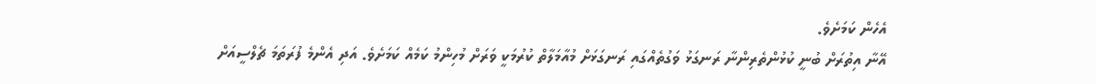އެހެން ކަމަށެވެ.
އޭނާ އިތުރަށް ބުނީ ކުޅުންތެރިންނާ ރަނގަޅު ވަގުތެއްގައި ރަނގަޅަށް މުއާމަލާތް ކުރުމަކީ ވަރަށް މުހިންމު ކަމެއް ކަމަށެވެ. އަދި އެންމެ ފުރަތަމަ ޗެލްސީއަށް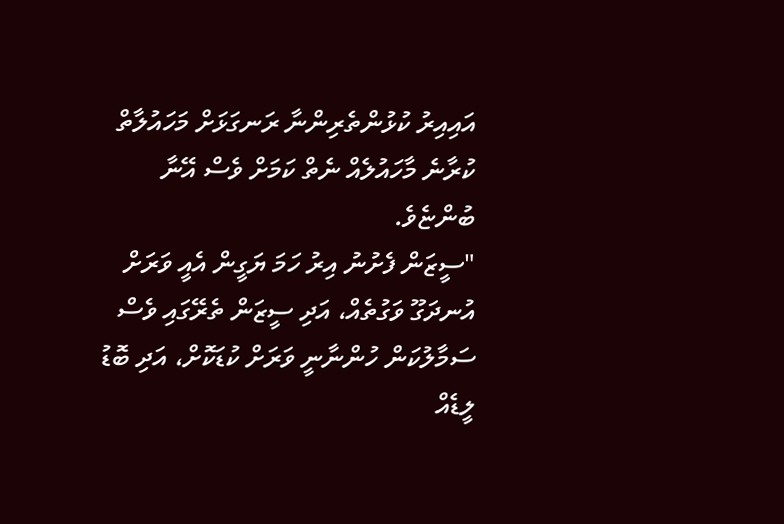އައިއިރު ކުޅުންތެރިންނާ ރަނގަޅަށް މަހައުލާތް ކުރާނެ މާހައުލެއް ނެތް ކަމަށް ވެސް އޭނާ ބުންޏެވެ.
"ސީޒަން ފެށުނު އިރު ހަމަ ޔަގީން އެއީ ވަރަށް އުނދަގޫ ވަގުތެއް، އަދި ސީޒަން ތެރޭގައި ވެސް ސަމާލުކަން ހުންނާނީ ވަރަށް ކުޑަކޮށް، އަދި ބޮޑު ލީޑެއް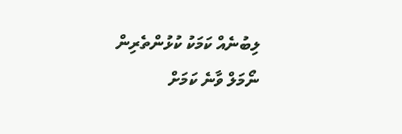ލިބުނެއް ކަމަކު ކުޅުންތެރިން ނޯމަލް ވާނެ ކަމަށް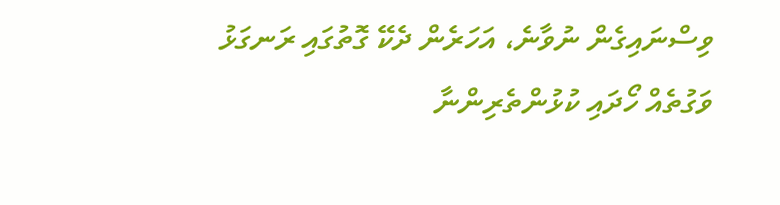ވިސްނައިގެން ނުވާނެ، އަހަރެން ދެކޭ ގޮތުގައި ރަނގަޅު ވަގުތެއް ހޯދައި ކުޅުންތެރިންނާ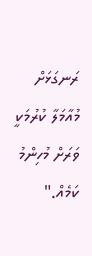ރަނގަޅަށް މުއާމަލާ ކުރުމަކީ ވަރަށް މުހިންމު ކަމެއް."